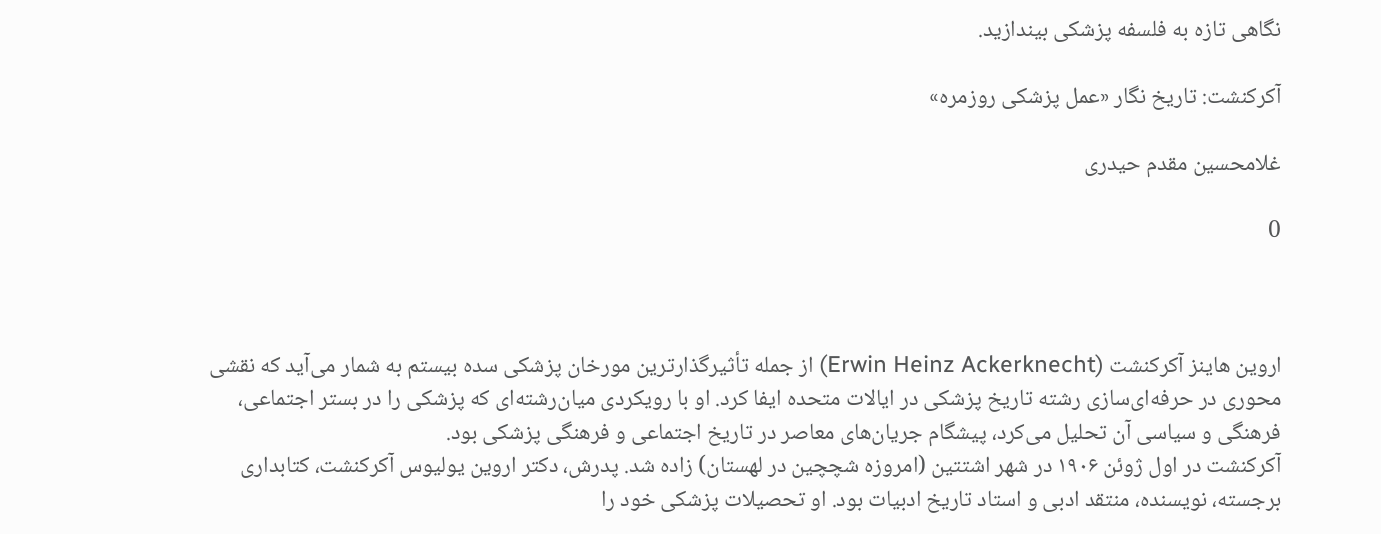نگاهی تازه به فلسفه پزشکی بیندازید.

آکرکنشت: تاریخ نگار «عمل پزشکی روزمره»

غلامحسین مقدم حیدری

0



اروین هاینز آکرکنشت (Erwin Heinz Ackerknecht) از جمله تأثیرگذارترین مورخان پزشکی سده بیستم به شمار می‌آید که نقشی محوری در حرفه‌ای‌سازی رشته تاریخ پزشکی در ایالات متحده ایفا کرد. او با رویکردی میان‌رشته‌ای که پزشکی را در بستر اجتماعی، فرهنگی و سیاسی آن تحلیل می‌کرد، پیشگام جریان‌های معاصر در تاریخ اجتماعی و فرهنگی پزشکی بود.
آکرکنشت در اول ژوئن ۱۹۰۶ در شهر اشتتین (امروزه شچچین در لهستان) زاده شد. پدرش، دکتر اروین یولیوس آکرکنشت، کتابداری برجسته، نویسنده، منتقد ادبی و استاد تاریخ ادبیات بود. او تحصیلات پزشکی خود را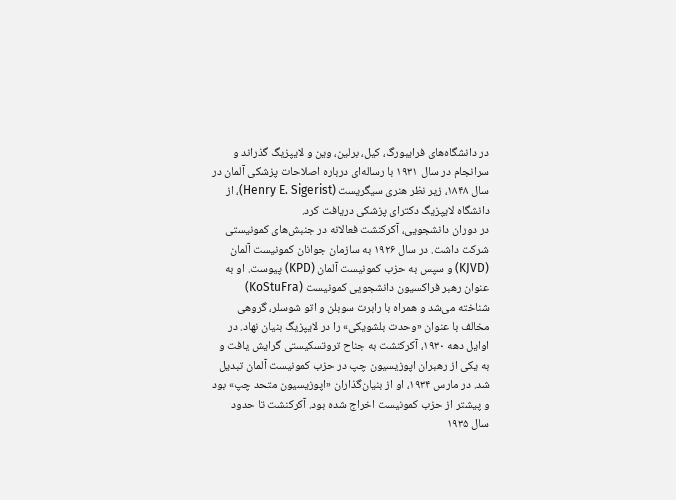در دانشگاه‌های فرایبورگ، کیل، برلین، وین و لایپزیگ گذراند و سرانجام در سال ۱۹۳۱ با رساله‌ای درباره اصلاحات پزشکی آلمان در سال ۱۸۴۸، زیر نظر هنری سیگریست (Henry E. Sigerist)، از دانشگاه لایپزیگ دکترای پزشکی دریافت کرد.
در دوران دانشجویی، آکرکنشت فعالانه در جنبش‌های کمونیستی شرکت داشت. در سال ۱۹۲۶ به سازمان جوانان کمونیست آلمان (KJVD) و سپس به حزب کمونیست آلمان (KPD) پیوست. او به عنوان رهبر فراکسیون دانشجویی کمونیست (KoStuFra) شناخته می‌شد و همراه با رابرت سوبلن و اتو شوسلر، گروهی مخالف با عنوان «وحدت بلشویکی» را در لایپزیگ بنیان نهاد. در اوایل دهه ۱۹۳۰، آکرکنشت به جناح تروتسکیستی گرایش یافت و به یکی از رهبران اپوزیسیون چپ در حزب کمونیست آلمان تبدیل شد. در مارس ۱۹۳۴، او از بنیان‌گذاران «اپوزیسیون متحد چپ» بود و پیشتر از حزب کمونیست اخراج شده بود. آکرکنشت تا حدود سال ۱۹۳۵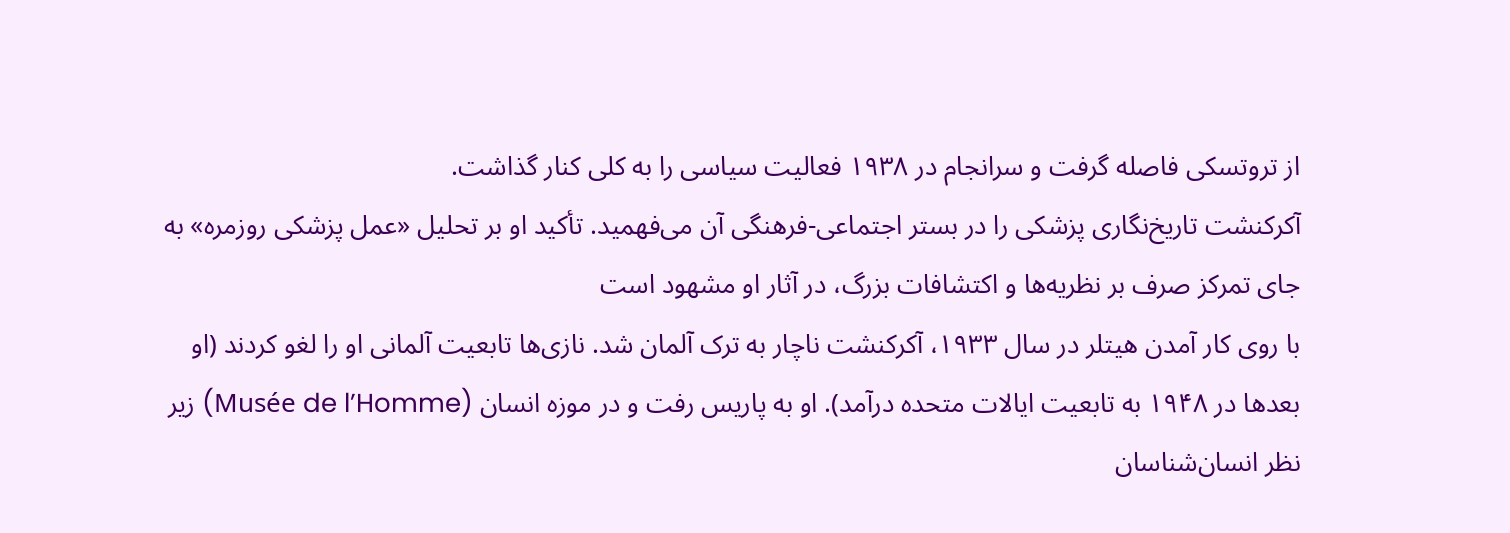از تروتسکی فاصله گرفت و سرانجام در ۱۹۳۸ فعالیت سیاسی را به کلی کنار گذاشت.
آکرکنشت تاریخ‌نگاری پزشکی را در بستر اجتماعی-فرهنگی آن می‌فهمید. تأکید او بر تحلیل «عمل پزشکی روزمره» به جای تمرکز صرف بر نظریه‌ها و اکتشافات بزرگ، در آثار او مشهود است
با روی کار آمدن هیتلر در سال ۱۹۳۳، آکرکنشت ناچار به ترک آلمان شد. نازی‌ها تابعیت آلمانی او را لغو کردند (او بعدها در ۱۹۴۸ به تابعیت ایالات متحده درآمد). او به پاریس رفت و در موزه انسان (Musée de l’Homme) زیر نظر انسان‌شناسان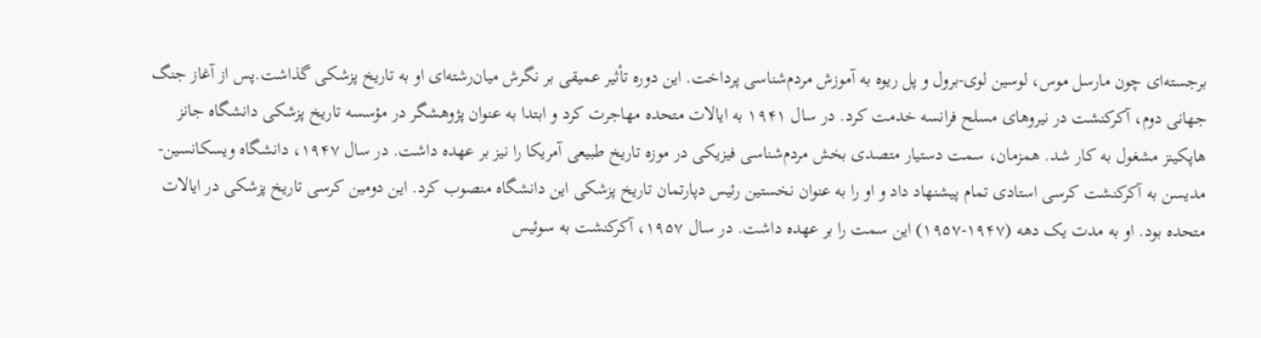برجسته‌ای چون مارسل موس، لوسین لوی-برول و پل ریوه به آموزش مردم‌شناسی پرداخت. این دوره تأثیر عمیقی بر نگرش میان‌رشته‌ای او به تاریخ پزشکی گذاشت.پس از آغاز جنگ جهانی دوم، آکرکنشت در نیروهای مسلح فرانسه خدمت کرد. در سال ۱۹۴۱ به ایالات متحده مهاجرت کرد و ابتدا به عنوان پژوهشگر در مؤسسه تاریخ پزشکی دانشگاه جانز هاپکینز مشغول به کار شد. همزمان، سمت دستیار متصدی بخش مردم‌شناسی فیزیکی در موزه تاریخ طبیعی آمریکا را نیز بر عهده داشت. در سال ۱۹۴۷، دانشگاه ویسکانسین-مدیسن به آکرکنشت کرسی استادی تمام پیشنهاد داد و او را به عنوان نخستین رئیس دپارتمان تاریخ پزشکی این دانشگاه منصوب کرد. این دومین کرسی تاریخ پزشکی در ایالات متحده بود. او به مدت یک دهه (۱۹۴۷-۱۹۵۷) این سمت را بر عهده داشت. در سال ۱۹۵۷، آکرکنشت به سوئیس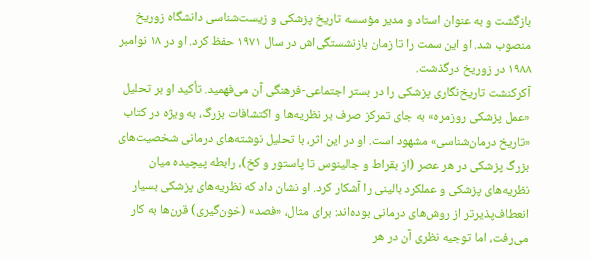بازگشت و به عنوان استاد و مدیر مؤسسه تاریخ پزشکی و زیست‌شناسی دانشگاه زوریخ منصوب شد. او این سمت را تا زمان بازنشستگی‌اش در سال ۱۹۷۱ حفظ کرد. او در ۱۸ نوامبر ۱۹۸۸ در زوریخ درگذشت.
آکرکنشت تاریخ‌نگاری پزشکی را در بستر اجتماعی-فرهنگی آن می‌فهمید. تأکید او بر تحلیل «عمل پزشکی روزمره» به جای تمرکز صرف بر نظریه‌ها و اکتشافات بزرگ، به ویژه در کتاب «تاریخ درمان‌شناسی» مشهود است. او در این اثر، با تحلیل نوشته‌های درمانی شخصیت‌های بزرگ پزشکی در هر عصر (از بقراط و جالینوس تا پاستور و کخ)، رابطه پیچیده میان نظریه‌های پزشکی و عملکرد بالینی را آشکار کرد. او نشان داد که نظریه‌های پزشکی بسیار انعطاف‌پذیرتر از روش‌های درمانی بوده‌اند: برای مثال، «فصد» (خون‌گیری) قرن‌ها به کار می‌رفت، اما توجیه نظری آن در هر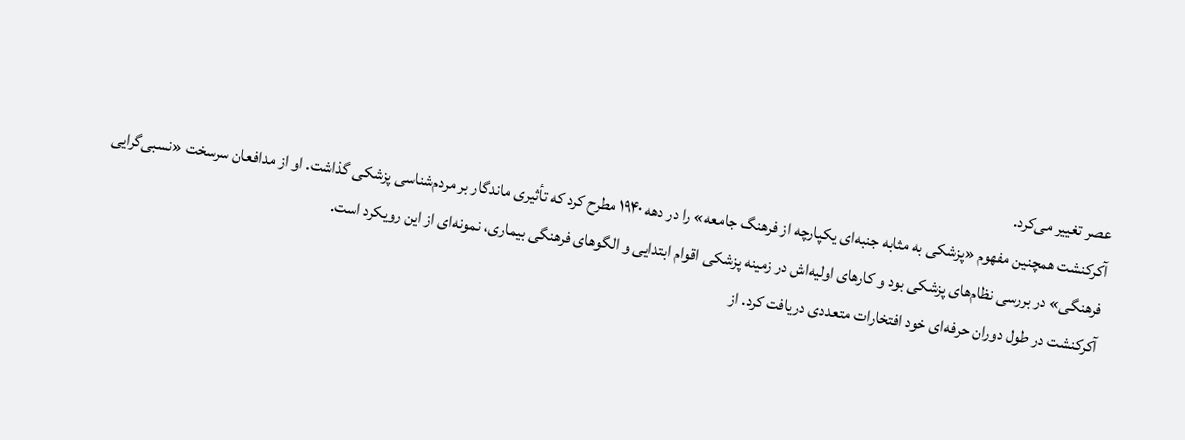عصر تغییر می‌کرد.
آکرکنشت همچنین مفهوم «پزشکی به مثابه جنبه‌ای یکپارچه از فرهنگ جامعه» را در دهه ۱۹۴۰ مطرح کرد که تأثیری ماندگار بر مردم‌شناسی پزشکی گذاشت. او از مدافعان سرسخت «نسبی‌گرایی فرهنگی» در بررسی نظام‌های پزشکی بود و کارهای اولیه‌اش در زمینه پزشکی اقوام ابتدایی و الگوهای فرهنگی بیماری، نمونه‌ای از این رویکرد است.
آکرکنشت در طول دوران حرفه‌ای خود افتخارات متعددی دریافت کرد. از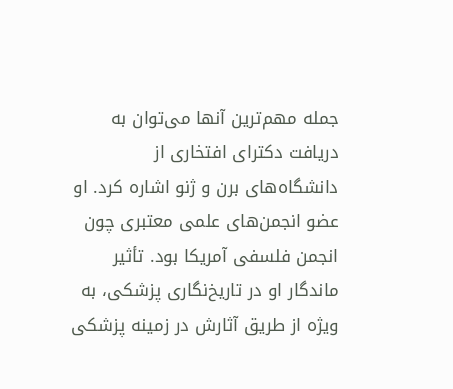جمله مهم‌ترین آنها می‌توان به دریافت دکترای افتخاری از دانشگاه‌های برن و ژنو اشاره کرد. او عضو انجمن‌های علمی معتبری چون انجمن فلسفی آمریکا بود. تأثیر ماندگار او در تاریخ‌نگاری پزشکی، به ویژه از طریق آثارش در زمینه پزشکی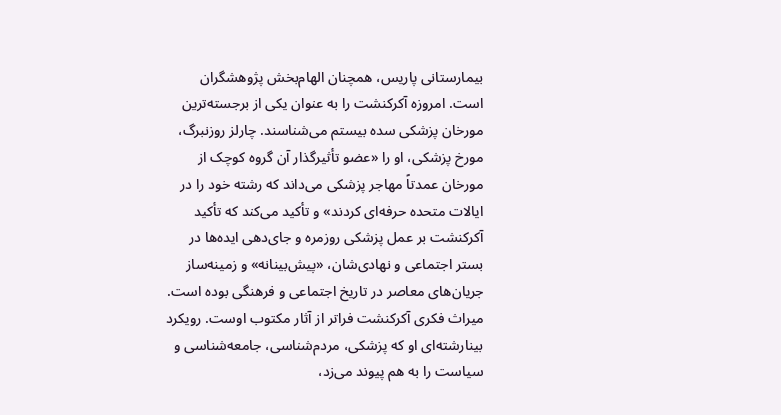بیمارستانی پاریس، همچنان الهام‌بخش پژوهشگران است. امروزه آکرکنشت را به عنوان یکی از برجسته‌ترین مورخان پزشکی سده بیستم می‌شناسند. چارلز روزنبرگ، مورخ پزشکی، او را «عضو تأثیرگذار آن گروه کوچک از مورخان عمدتاً مهاجر پزشکی می‌داند که رشته خود را در ایالات متحده حرفه‌ای کردند» و تأکید می‌کند که تأکید آکرکنشت بر عمل پزشکی روزمره و جای‌دهی ایده‌ها در بستر اجتماعی و نهادی‌شان، «پیش‌بینانه» و زمینه‌ساز جریان‌های معاصر در تاریخ اجتماعی و فرهنگی بوده است.
میراث فکری آکرکنشت فراتر از آثار مکتوب اوست. رویکرد بینارشته‌ای او که پزشکی، مردم‌شناسی، جامعه‌شناسی و سیاست را به هم پیوند می‌زد،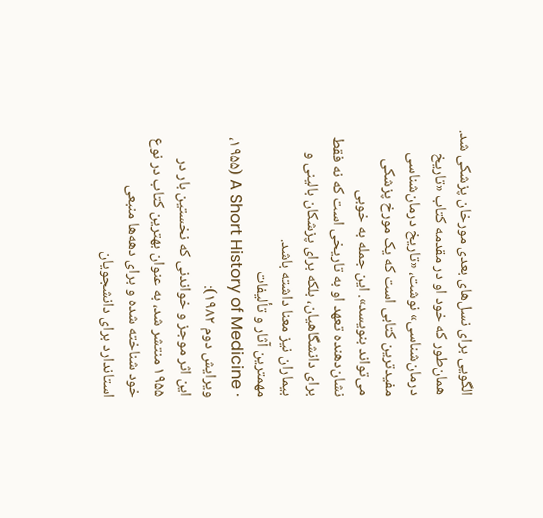الگویی برای نسل‌های بعدی مورخان پزشکی شد. همان‌طور که خود او در مقدمه کتاب «تاریخ درمان‌شناسی» نوشت، «تاریخ درمان‌شناسی مفیدترین کتابی است که یک مورخ پزشکی می‌تواند بنویسد». این جمله به خوبی نشان‌دهنده تعهد او به تاریخی است که نه فقط برای دانشگاهیان، بلکه برای پزشکان بالینی و بیماران نیز معنا داشته باشد.
مهمترین آثار و تألیفات
· A Short History of Medicine (۱۹۵۵، ویرایش دوم ۱۹۸۲):
این اثر موجز و خواندنی که نخستین بار در ۱۹۵۵ منتشر شد، به عنوان بهترین کتاب در نوع خود شناخته شده و برای دهه‌ها منبعی استاندارد برای دانشجویان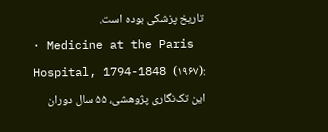تاریخ پزشکی بوده است.
· Medicine at the Paris Hospital, 1794-1848 (۱۹۶۷):
این تک‌نگاری پژوهشی، ۵۵ سال دوران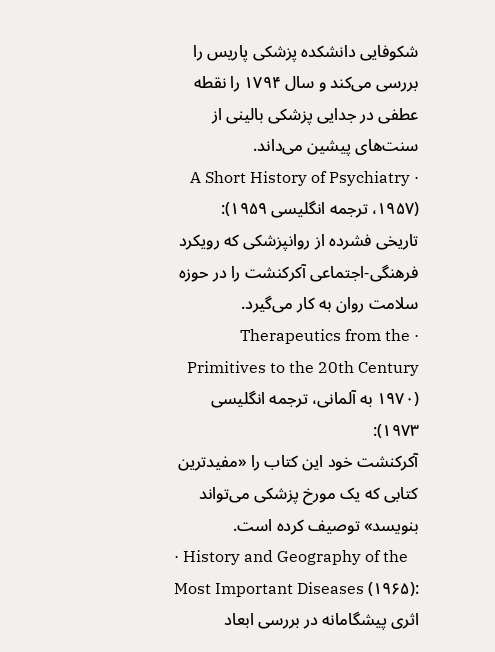شکوفایی دانشکده پزشکی پاریس را بررسی می‌کند و سال ۱۷۹۴ را نقطه عطفی در جدایی پزشکی بالینی از سنت‌های پیشین می‌داند.
· A Short History of Psychiatry (۱۹۵۷، ترجمه انگلیسی ۱۹۵۹):
تاریخی فشرده از روانپزشکی که رویکرد فرهنگی-اجتماعی آکرکنشت را در حوزه سلامت روان به کار می‌گیرد.
· Therapeutics from the Primitives to the 20th Century (۱۹۷۰ به آلمانی، ترجمه انگلیسی ۱۹۷۳):
آکرکنشت خود این کتاب را «مفیدترین کتابی که یک مورخ پزشکی می‌تواند بنویسد» توصیف کرده است.
· History and Geography of the Most Important Diseases (۱۹۶۵):
اثری پیشگامانه در بررسی ابعاد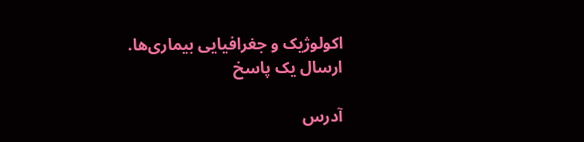اکولوژیک و جغرافیایی بیماری‌ها.
ارسال یک پاسخ

آدرس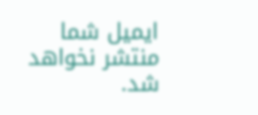ایمیل شما منتشر نخواهد شد.